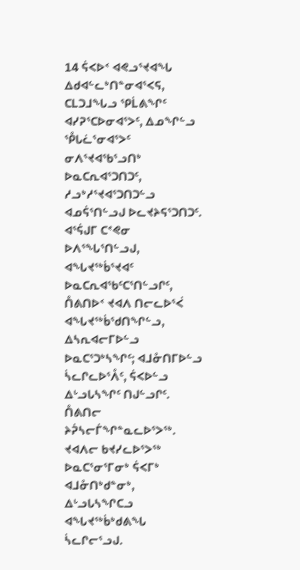14 ᕌᐸᐅᑉ ᐊᕙᓗᕐᔪᐊᖓ ᐃᑯᐊᓪᓚᒃᑎᓐᓂᐊᕐᐸᕋ, ᑕᒪᑐᒧᖓᓗ ᕿᒫᕕᖏᑦ ᐊᓯᕈᕐᑕᐅᓂᐊᕐᐳᑦ, ᐃᓄᖏᓪᓗ ᕾᒐᓛᕐᓂᐊᕐᐳᑦ ᓂᐱᕐᔪᐊᖃᕐᓗᑎᒃ ᐅᓇᑕᕆᐊᕐᑐᑎᑐᑦ, ᓱᓗᒃᓱᕐᔪᐊᕐᑐᑎᑐᓪᓗ ᐊᓄᕌᕐᑎᓪᓗᒍ ᐅᓚᔪᔨᕋᕐᑐᑎᑐᑦ.
ᐊᕐᕌᒍᒥ ᑕᕝᕙᓂ ᐅᐱᕐᖓᕐᑎᓪᓗᒍ, ᐊᖓᔪᖅᑳᕐᔪᐊᑦ ᐅᓇᑕᕆᐊᖃᑦᑕᕐᑎᓪᓗᒋᑦ, ᑍᕕᑎᐅᑉ ᔪᐊᐱ ᑎᓕᓚᐅᕐᐹ ᐊᖓᔪᖅᑳᖁᑎᖏᓪᓗ, ᐃᓴᕆᐊᓕᒥᐅᓪᓗ ᐅᓇᑕᕐᑐᒃᓴᖏᑦ; ᐊᒧᓁᑎᒥᐅᓪᓗ ᓵᓚᒋᓚᐅᕐᐰᑦ, ᕌᐸᐅᓪᓗ ᐃᒡᓗᒐᓴᖏᑦ ᑎᒍᓪᓗᒋᑦ. ᑍᕕᑎᓕ ᔨᕉᓴᓕᒦᖏᓐᓇᓚᐅᕐᐳᖅ.
ᔪᐊᐱᓕ ᑲᔪᓯᓚᐅᕐᐳᖅ ᐅᓇᑕᕐᓂᕐᒥᓂᒃ ᕌᐸᒥᒃ ᐊᒧᓁᑎᒃᑯᓐᓂᒃ, ᐃᒡᓗᒐᓴᖏᑕᓗ ᐊᖓᔪᖅᑳᒃᑯᕕᖓ ᓵᓚᒋᓕᕐᓗᒍ.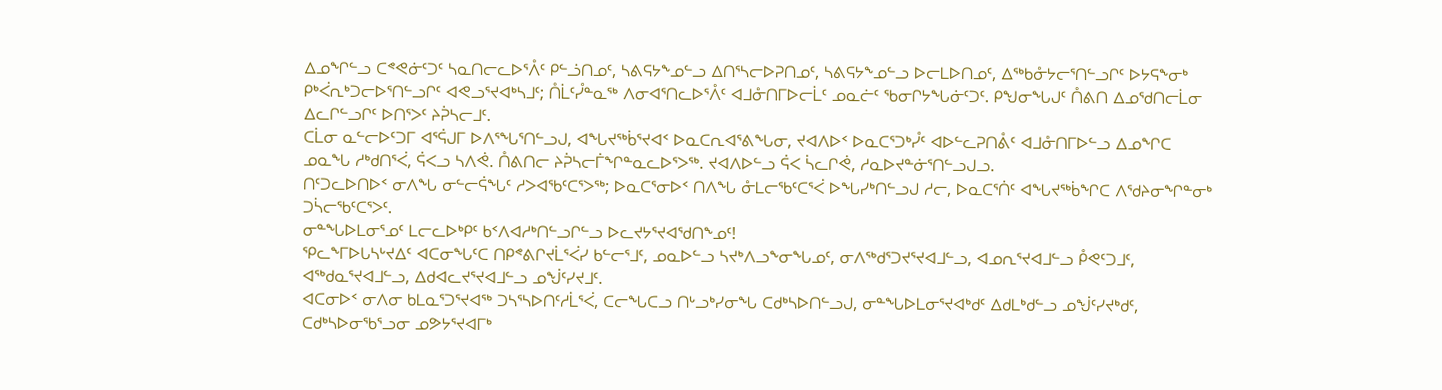ᐃᓄᖏᓪᓗ ᑕᕝᕙᓃᑦᑐᑦ ᓴᓇᑎᓕᓚᐅᕐᐰᑦ ᑭᓪᓘᑎᓄᑦ, ᓴᕕᕋᔭᖕᓄᓪᓗ ᐃᑎᕐᓴᓕᐅᕈᑎᓄᑦ, ᓴᕕᕋᔭᖕᓄᓪᓗ ᐅᓕᒪᐅᑎᓄᑦ, ᐃᖅᑲᓁᔭᓕᕐᑎᓪᓗᒋᑦ ᐅᔭᕋᖕᓂᒃ ᑭᒃᐹᕆᒃᑐᓕᐅᕐᑎᓪᓗᒋᑦ ᐊᕙᓗᕐᔪᐊᒃᓴᒧᑦ; ᑍᒫᑦᓮᓐᓇᖅ ᐱᓂᐊᕐᑎᓚᐅᕐᐰᑦ ᐊᒧᓁᑎᒥᐅᓕᒫᑦ ᓄᓇᓖᑦ ᖃᓂᒋᔭᖓᓃᑦᑐᑦ. ᑭᖑᓂᖓᒍᑦ ᑍᕕᑎ ᐃᓄᖁᑎᓕᒫᓂ ᐃᓚᒋᓪᓗᒋᑦ ᐅᑎᕐᐳᑦ ᔨᕉᓴᓕᒧᑦ.
ᑕᒫᓂ ᓇᓪᓕᐅᑦᑐᒥ ᐊᕐᕌᒍᒥ ᐅᐱᕐᖓᕐᑎᓪᓗᒍ, ᐊᖓᔪᖅᑳᕐᔪᐊᑉ ᐅᓇᑕᕆᐊᕐᕕᖓᓂ, ᔪᐊᐱᐅᑉ ᐅᓇᑕᕐᑐᒃᓮᑦ ᐊᐅᓪᓚᕈᑎᕔᑦ ᐊᒧᓁᑎᒥᐅᓪᓗ ᐃᓄᖏᑕ ᓄᓇᖓ ᓱᒃᑯᑎᕐᐹ, ᕌᐸᓗ ᓴᐱᕚ. ᑍᕕᑎᓕ ᔨᕉᓴᓕᒦᖏᓐᓇᓚᐅᕐᐳᖅ. ᔪᐊᐱᐅᓪᓗ ᕌᐸ ᓵᓚᒋᕚ, ᓱᓇᐅᔪᓐᓃᕐᑎᓪᓗᒍᓗ.
ᑎᑦᑐᓚᐅᑎᐅᑉ ᓂᐱᖓ ᓂᓪᓕᕌᖓᑦ ᓱᐳᐊᖃᑦᑕᕐᐳᖅ; ᐅᓇᑕᕐᓂᐅᑉ ᑎᐱᖓ ᓁᒪᓕᖃᑦᑕᕐᐹ ᐅᖓᓯᒃᑎᓪᓗᒍ ᓱᓕ, ᐅᓇᑕᕐᑏᑦ ᐊᖓᔪᖅᑳᖏᑕ ᐱᖁᔨᓂᖏᓐᓂᒃ ᑐᓵᓕᖃᑦᑕᕐᐳᑦ.
ᓂᓐᖓᐅᒪᓂᕐᓄᑦ ᒪᓕᓚᐅᒃᑭᑦ ᑲᑉᐱᐊᓱᒃᑎᓪᓗᒋᓪᓗ ᐅᓚᔪᔭᕐᔪᐊᖁᑎᖕᓄᑦ!
ᕿᓚᖕᒥᐅᒐᓴᒡᔪᐃᑦ ᐊᑕᓂᖓᑦᑕ ᑎᑭᕝᕕᒋᔪᒫᕐᐹᓯ ᑲᓪᓕᕐᒧᑦ, ᓄᓇᐅᓪᓗ ᓴᔪᒃᐱᓗᖕᓂᖓᓄᑦ, ᓂᐱᖅᑯᕐᑐᔪᕐᔪᐊᒧᓪᓗ, ᐊᓄᕆᕐᔪᐊᒧᓪᓗ ᑬᕙᑦᑐᒧᑦ, ᐊᖅᑯᓇᕐᔪᐊᒧᓪᓗ, ᐃᑯᐊᓚᔪᕐᔪᐊᒧᓪᓗ ᓄᖒᑦᓯᔪᒧᑦ.
ᐊᑕᓂᐅᑉ ᓂᐱᓂ ᑲᒪᓇᕐᑐᕐᔪᐊᖅ ᑐᓴᕐᓴᐅᑎᑦᓱᒫᕐᐹ, ᑕᓕᖓᑕᓗ ᑎᒡᓗᒃᓯᓂᖓ ᑕᑯᒃᓴᐅᑎᓪᓗᒍ, ᓂᓐᖓᐅᒪᓂᕐᔪᐊᒃᑯᑦ ᐃᑯᒪᒃᑯᓪᓗ ᓄᖒᑦᓯᔪᒃᑯᑦ, ᑕᑯᒃᓴᐅᓂᖃᕐᓗᓂ ᓄᕗᔭᕐᔪᐊᒥᒃ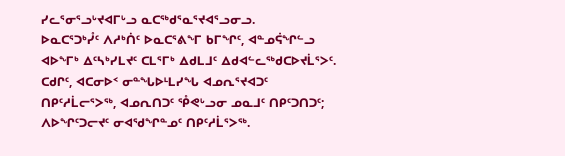ᓯᓚᕐᓂᕐᓗᒡᔪᐊᒥᒡᓗ ᓇᑕᖅᑯᕐᓇᕐᔪᐊᕐᓗᓂᓗ.
ᐅᓇᑕᕐᑐᒃᓮᑦ ᐱᓱᒃᑏᑦ ᐅᓇᑕᕐᕕᖕᒥ ᑲᒥᖏᑦ, ᐊᓐᓄᕌᖏᓪᓗ ᐊᐅᖕᒥᒃ ᐃᑦᓴᒃᓯᒪᔪᑦ ᑕᒪᕐᒥᒃ ᐃᑯᒪᒧᑦ ᐃᑯᐊᓪᓚᖅᑯᑕᐅᔪᒫᕐᐳᑦ.
ᑕᑯᒋᑦ, ᐊᑕᓂᐅᑉ ᓂᓐᖓᐅᒻᒪᓯᖓ ᐊᓄᕆᕐᔪᐊᑐᑦ ᑎᑭᑦᓱᒫᓕᕐᐳᖅ, ᐊᓄᕆᑎᑐᑦ ᕾᕙᒡᓗᓂ ᓄᓇᒧᑦ ᑎᑭᑦᑐᑎᑐᑦ; ᐱᐅᖏᑦᑐᓕᔪᑦ ᓂᐊᖁᖏᓐᓄᑦ ᑎᑭᑦᓱᒫᕐᐳᖅ.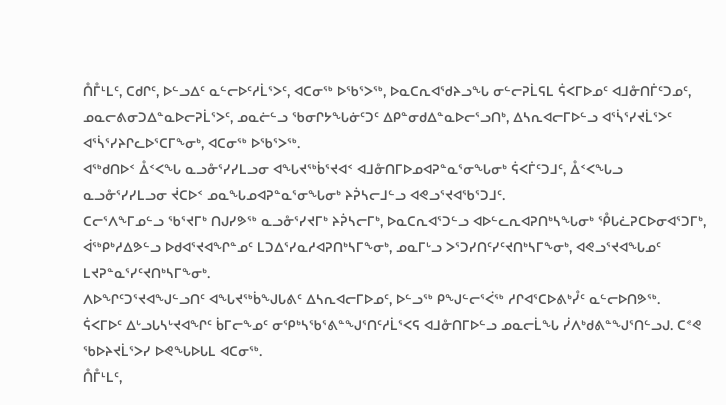ᑍᒤᒻᒪᑦ, ᑕᑯᒋᑦ, ᐅᓪᓗᐃᑦ ᓇᓪᓕᐅᑦᓱᒫᕐᐳᑦ, ᐊᑕᓂᖅ ᐅᖃᕐᐳᖅ, ᐅᓇᑕᕆᐊᖁᔨᓗᖓ ᓂᓪᓕᕈᒫᕋᒪ ᕌᐸᒥᐅᓄᑦ ᐊᒧᓁᑎᒦᑦᑐᓄᑦ, ᓄᓇᓕᕕᓂᑐᐃᓐᓇᐅᓕᕈᒫᕐᐳᑦ, ᓄᓇᓖᓪᓗ ᖃᓂᒋᔭᖓᓃᑦᑐᑦ ᐃᑭᓐᓂᑯᐃᓐᓇᐅᓕᕐᓗᑎᒃ, ᐃᓴᕆᐊᓕᒥᐅᓪᓗ ᐊᕐᓵᕐᓯᔪᒫᕐᐳᑦ ᐊᕐᓵᕐᓯᔨᒋᓚᐅᕐᑕᒥᖕᓂᒃ, ᐊᑕᓂᖅ ᐅᖃᕐᐳᖅ.
ᐊᖅᑯᑎᐅᑉ ᐂᑉᐸᖓ ᓇᓗᓁᕐᓯᓯᒪᓗᓂ ᐊᖓᔪᖅᑳᕐᔪᐊᑉ ᐊᒧᓁᑎᒥᐅᓄᐊᕈᓐᓇᕐᓂᖓᓂᒃ ᕌᐸᒦᑦᑐᒧᑦ, ᐂᑉᐸᖓᓗ ᓇᓗᓁᕐᓯᓯᒪᓗᓂ ᔫᑕᐅᑉ ᓄᓇᖓᓄᐊᕈᓐᓇᕐᓂᖓᓂᒃ ᔨᕉᓴᓕᒧᓪᓗ ᐊᕙᓗᕐᔪᐊᖃᕐᑐᒧᑦ.
ᑕᓕᕐᐱᖕᒥᓄᓪᓗ ᖃᕐᔪᒥᒃ ᑎᒍᓯᕗᖅ ᓇᓗᓁᕐᓯᔪᒥᒃ ᔨᕉᓴᓕᒥᒃ, ᐅᓇᑕᕆᐊᕐᑐᓪᓗ ᐊᐅᓪᓚᕆᐊᕈᑎᒃᓴᖓᓂᒃ ᕾᒐᓛᕈᑕᐅᓂᐊᕐᑐᒥᒃ, ᐋᖅᑭᒃᓱᐃᕗᓪᓗ ᐅᑯᐊᕐᔪᐊᖏᓐᓄᑦ ᒪᑐᐃᕐᓯᓇᓱᐊᕈᑎᒃᓴᒥᖕᓂᒃ, ᓄᓇᒥᒡᓗ ᐳᕐᑐᓯᑎᑦᓯᑦᔪᑎᒃᓴᒥᖕᓂᒃ, ᐊᕙᓗᕐᔪᐊᖓᓄᑦ ᒪᔪᕈᓐᓇᕐᓯᑦᔪᑎᒃᓴᒥᖕᓂᒃ.
ᐱᐅᖏᑦᑐᕐᔪᐊᖑᓪᓗᑎᑦ ᐊᖓᔪᖅᑳᖑᒐᕕᑦ ᐃᓴᕆᐊᓕᒥᐅᓄᑦ, ᐅᓪᓗᖅ ᑭᖑᓪᓕᕐᐹᖅ ᓱᒋᐊᕐᑕᐅᕕᒃᓮᑦ ᓇᓪᓕᐅᑎᕗᖅ.
ᕌᐸᒥᐅᑦ ᐃᒡᓗᒐᓴᒡᔪᐊᖏᑦ ᑳᒥᓕᖕᓄᑦ ᓂᕿᒃᓴᖃᕐᕕᓐᖑᕐᑎᑦᓱᒫᕐᐸᕋ ᐊᒧᓁᑎᒥᐅᓪᓗ ᓄᓇᓕᒫᖓ ᓰᐱᒃᑯᕕᓐᖑᕐᑎᓪᓗᒍ. ᑕᕝᕙ ᖃᐅᔨᔪᒫᕐᐳᓯ ᐅᕙᖓᐅᒐᒪ ᐊᑕᓂᖅ.
ᑍᒤᒻᒪᑦ,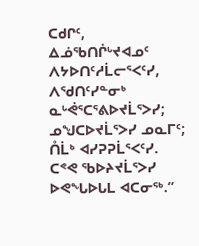ᑕᑯᒋᑦ, ᐃᓅᖃᑎᒌᒡᔪᐊᓄᑦ ᐱᔭᐅᑎᑦᓱᒫᓕᕐᐸᑦᓯ, ᐱᖁᑎᑦᓯᓐᓂᒃ ᓇᒡᕚᕐᑕᕐᕕᐅᔪᒫᕐᐳᓯ; ᓄᖑᑕᐅᔪᒫᕐᐳᓯ ᓄᓇᒥᑦ; ᑍᒫᒃ ᐊᓯᕈᕈᒫᕐᐸᑦᓯ. ᑕᕝᕙ ᖃᐅᔨᔪᒫᕐᐳᓯ ᐅᕙᖓᐅᒐᒪ ᐊᑕᓂᖅ.”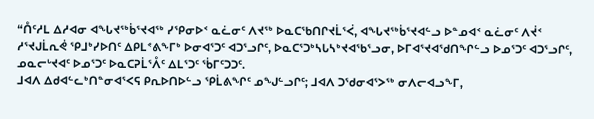“ᑍᑦᓱᒪ ᐃᓱᐊᓂ ᐊᖓᔪᖅᑳᕐᔪᐊᖅ ᓯᕿᓂᐅᑉ ᓇᓛᓂᑦ ᐱᔪᖅ ᐅᓇᑕᖃᑎᒋᔪᒫᕐᐹ, ᐊᖓᔪᖅᑳᕐᔪᐊᓪᓗ ᐅᓐᓄᐊᑉ ᓇᓛᓂᑦ ᐱᔫᑉ ᓱᕐᔪᒍᒫᕆᕚ ᕿᒧᒃᓯᐅᑎᑦ ᐃᑭᒪᕝᕕᖕᒥᒃ ᐅᓂᐊᕐᑐᑦ ᐊᑐᕐᓗᒋᑦ, ᐅᓇᑕᕐᑐᒃᓴᒐᓴᒃᔪᐊᖃᕐᓗᓂ, ᐅᒥᐊᕐᔪᐊᖁᑎᖏᓪᓗ ᐅᓄᕐᑐᑦ ᐊᑐᕐᓗᒋᑦ, ᓄᓇᓕᒡᔪᐊᑦ ᐅᓄᕐᑐᑦ ᐅᓇᑕᕈᒫᕐᐰᑦ ᐃᒪᕐᑐᑦ ᖄᒥᑦᑐᑐᑦ.
ᒧᐊᐱ ᐃᑯᐊᓪᓚᒃᑎᓐᓂᐊᕐᐸᕋ ᑭᕆᐅᑎᐅᓪᓗ ᕿᒫᕕᖏᑦ ᓄᖑᓪᓗᒋᑦ; ᒧᐊᐱ ᑐᖁᓂᐊᕐᐳᖅ ᓂᐱᓕᐊᓗᖕᒥ,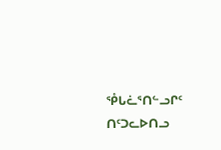ᕾᒐᓛᕐᑎᓪᓗᒋᑦ ᑎᑦᑐᓚᐅᑎᓗ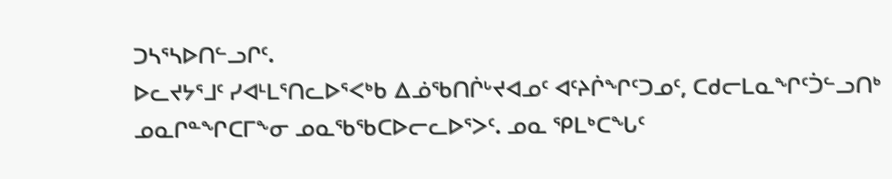ᑐᓴᕐᓴᐅᑎᓪᓗᒋᑦ.
ᐅᓚᔪᔭᕐᒧᑦ ᓯᐊᒻᒪᕐᑎᓚᐅᕐᐸᒃᑲ ᐃᓅᖃᑎᒌᒡᔪᐊᓄᑦ ᐊᑦᔨᒌᖏᑦᑐᓄᑦ, ᑕᑯᓕᒪᓇᖏᑦᑑᓪᓗᑎᒃ ᓄᓇᒋᓐᖏᑕᒥᖕᓂ ᓄᓇᖃᖃᑕᐅᓕᓚᐅᕐᐳᑦ. ᓄᓇ ᕿᒪᒃᑕᖓᑦ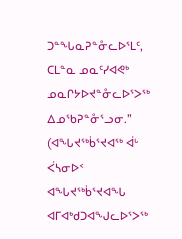ᑐᓐᖓᓇᕈᓐᓁᓚᐅᕐᒪᑦ, ᑕᒪᓐᓇ ᓄᓇᑦᓯᐊᕙᒃ ᓄᓇᒋᔭᐅᔪᓐᓁᓚᐅᕐᐳᖅ ᐃᓄᖃᕈᓐᓁᕐᓗᓂ.”
(ᐊᖓᔪᖅᑳᕐᔪᐊᖅ ᐋᒡ ᐹᓴᓂᐅᑉ ᐊᖓᔪᖅᑳᕐᔪᐊᖓ ᐊᒥᐊᒃᑯᑐᐊᖑᓚᐅᕐᐳᖅ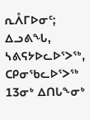ᕆᐰᒥᐅᓂᑦ; ᐃᓗᕕᖓ, ᓴᕕᕋᔭᐅᓚᐅᕐᐳᖅ, ᑕᑭᓂᖃᓚᐅᕐᐳᖅ 13ᓂᒃ ᐃᑎᒐᖕᓂᒃ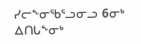ᓯᓕᖕᓂᖃᕐᓗᓂᓗ 6ᓂᒃ ᐃᑎᒐᖕᓂᒃ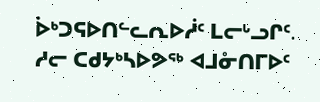ᐆᒃᑐᕋᐅᑎᓪᓚᕆᐅᓲᑦ ᒪᓕᒡᓗᒋᑦ. ᓱᓕ ᑕᑯᔭᒃᓴᐅᕗᖅ ᐊᒧᓁᑎᒥᐅᑦ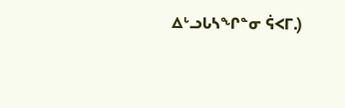ᐃᒡᓗᒐᓴᖏᓐᓂ ᕌᐸᒥ.)